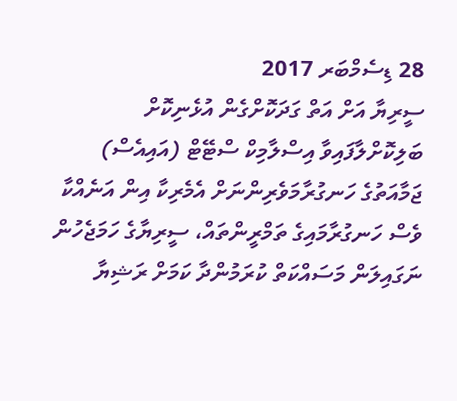28 ޑިސެމްބަރ 2017
ސީރިޔާ އަށް އަތް ގަދަކޮށްގެން އުޅެނިކޮށް ބަލިކޮށްލާފައިވާ އިސްލާމިކް ސްޓޭޓް (އައިއެސް) ޖަމާއަތުގެ ހަނގުރާމަވެރިންނަށް އެމެރިކާ އިން އަނެއްކާ ވެސް ހަނގުރާމައިގެ ތަމްރީންތައް، ސީރިޔާގެ ހަމަޖެހުން ނަގައިލަން މަސައްކަތް ކުރަމުންދާ ކަމަށް ރަޝިޔާ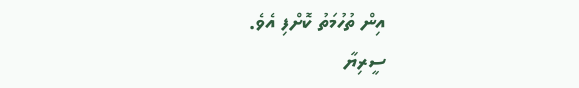އިން ތުހުމަތު ކޮށްފި އެވެ.
ސީރިޔާ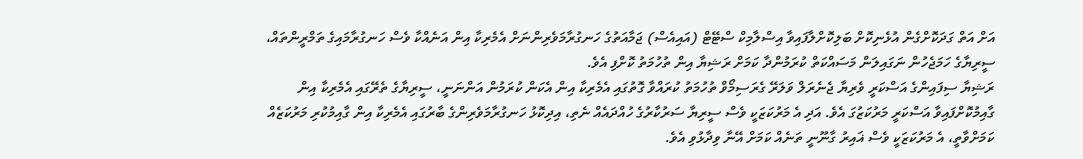އަށް އަތް ގަދަކޮށްގެން އުޅެނިކޮށް ބަލިކޮށްލާފައިވާ އިސްލާމިކް ސްޓޭޓް (އައިއެސް) ޖަމާއަތުގެ ހަނގުރާމަވެރިންނަށް އެމެރިކާ އިން އަނެއްކާ ވެސް ހަނގުރާމައިގެ ތަމްރީންތައް، ސީރިޔާގެ ހަމަޖެހުން ނަގައިލަން މަސައްކަތް ކުރަމުންދާ ކަމަށް ރަޝިޔާ އިން ތުހުމަތު ކޮށްފި އެވެ.
ރަޝިޔާ ސިފައިންގެ އަސްކަރީ ވެރިޔާ ޖެނެރަލް ވަލަރޭ ގެރަސިމޯވް ތުހުމަތު ކުރައްވާ ގޮތުގައި އެމެރިކާ އިން އެކަން ކުރަމުން އަންނަނީ، ސީރިޔާގެ ތެރޭގައި އެމެރިކާ އިން ގާއިމުކޮށްފައިވާ އަސްކަރީ މަރުކަޒުގަ އެވެ. އަދި އެ މަރުކަޒަކީ ވެސް ސީރިޔާ ސަރުކާރުގެ ހުއްދައެއް ނެތި، އިދިކޮޅު ހަނގުރާމަވެރިންގެ ބާރުގައި އެމެރިކާ އިން ގާއިމުކުރި މަރުކަޒެއް ކަމަށްވާތީ، އެ މަރުކަޒަކީ ވެސް ޣައިރު ގާނޫނީ ތަނެއް ކަމަށް އޭނާ ވިދާޅުވި އެވެ.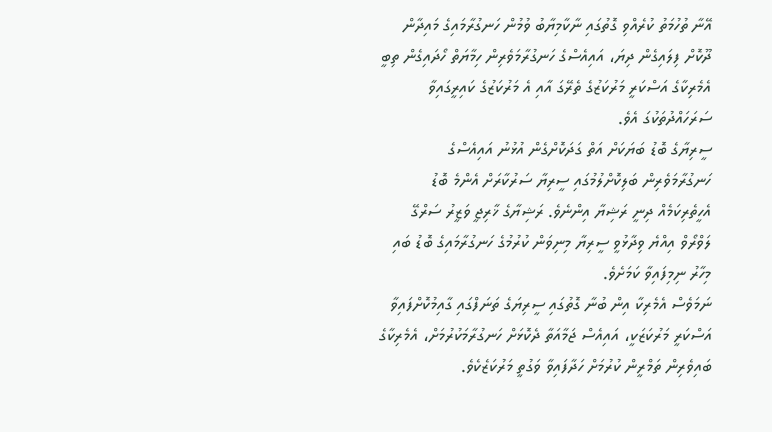އޭނާ ތުހުމަތު ކުރެއްވި ގޮތުގައި ނާކާމިޔާބު ވުމުން ހަނގުރާމައިގެ މައިދާން ދޫކޮށް ފިލައިގެން ދިޔަ، އައިއެސްގެ ހަނގުރާމަވެރިން ހިމާޔަތް ހޯދައިގެން ތިބީ އެމެރިކާގެ އަސްކަރީ މަރުކަޒުގެ ތެރޭގަ އާއި އެ މަރުކަޒުގެ ކައިރީގައިވާ ސަރަހައްދުތަކުގަ އެވެ.
ސީރިޔާގެ ބޮޑު ބަޔަކަށް އަތް ގަދަކޮށްގެން އުޅުނު އައިއެސްގެ ހަނގުރާމަވެރިން ބަލިކޮށްލުމުގައި ސީރިޔާ ސަރުކާރަށް އެންމެ ބޮޑު އެހީތެރިކަމެއް ދިނީ ރަޝިޔާ އިންނެވެ. ރަޝިޔާގެ ޚާރިޖީ ވަޒީރު ސަރްގޭ ލަވްރޯވް އިއްޔެ ވިދާޅުވީ ސީރިޔާ މިނިވަން ކުރުމުގެ ހަނގުރާމައިގެ ބޮޑު ބައި މިހާރު ނިމިފައިވާ ކަމަށެވެ.
ނަމަވެސް އެމެރިކާ އިން ބުނާ ގޮތުގައި ސީރިޔަގެ ތަނަފްގައި ގާއިމުކޮށްފައިވާ އަސްކަރީ މަރުކަޒަކީ، އައިއެސް ޖަމާއަތާ ދެކޮޅަށް ހަނގުރާމަކުރުމަށް، އެމެރިކާގެ ބައިވެރިން ތަމްރީން ކުރުމަށް ހަދާފައިވާ ވަގުތީ މަރުކަޒެކެވެ.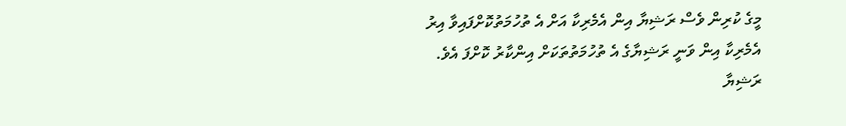މީގެ ކުރިން ވެސް ރަޝިޔާ އިން އެމެރިކާ އަށް އެ ތުހުމަތުކޮށްފައިވާ އިރު އެމެރިކާ އިން ވަނީ ރަޝިޔާގެ އެ ތުހުމަތުތަކަށް އިންކާރު ކޮށްފަ އެވެ.
ރަޝިޔާ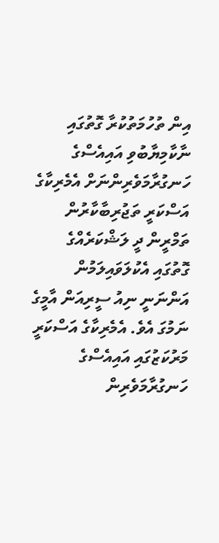އިން ތުހުމަތުކުރާ ގޮތުގައި ނާކާމިޔާބުވި އައިއެސްގެ ހަނގުރާމަވެރިންނަށް އެމެރިކާގެ އަސްކަރީ ތަޖުރިބާކާރުން ތަމްރީން ދީ ލަޝްކަރެއްގެ ގޮތުގައި އެކުލަވައިލަމުން އަންނަނީ ނިއު ސީރިއަން އާމީގެ ނަމުގަ އެވެ. އެމެރިކާގެ އަސްކަރީ މަރުކަޒުގައި އައިއެސްގެ ހަނގުރާމަވެރިން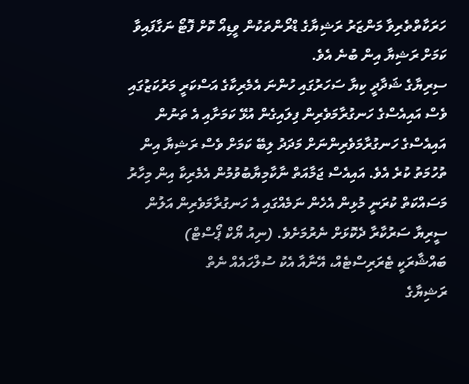ހަރަކާތްތެރިވާ މަންޒަރު ރަޝިޔާގެ ޑްރޯންތަކުން ވީޑިއޯ ކޮށް ފޮޓޯ ނަގާފައިވާ ކަމަށް ރަޝިޔާ އިން ބުނެ އެވެ.
ސިރިޔާގެ ޝަދާދީ ކިޔާ ސަހަރުގައި ހުންނަ އެމެރިކާގެ އަސްކަރީ މަރުކަޒުގައި ވެސް އައިއެސްގެ ހަނގުރާމަވެރިން ފިލައިގެން އުޅޭ ކަމަށާއި އެ ތަނުން އައިއެސްގެ ހަނގުރާމަވެރިންނަށް މަދަދު ލިބޭ ކަމަށް ވެސް ރަޝިޔާ އިން ތުހުމަތު ކުރެ އެވެ. އައިއެސް ޖަމާއަތް ނާކާމިޔާބުވުމުން އެމެރިކާ އިން މިހާރު މަސައްކަތް ކުރަނީ މުޅިން އެހެން ނަމެއްގައި އެ ހަނގުރާމަވެރިން އަލުން ސީރިޔާ ސަރުކާރާ ދެކޮޅަށް ނެރުމަށެވެ. (ނިއު ޔޯކް ޕޯސްޓް)
ބައްޝާރަކީ ޓެރަރިސްޓެއް، އޭނާއާ އެކު ސުލްހައެއް ނެތް
ރަޝިޔާގެ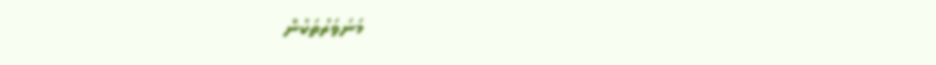މަނަވަރުތަކުން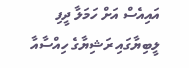އައިއެސް އަށް ހަމަލާ ދީފި
ލީބިޔާގައި ރަޝިޔާގެ ހިއްސާއާ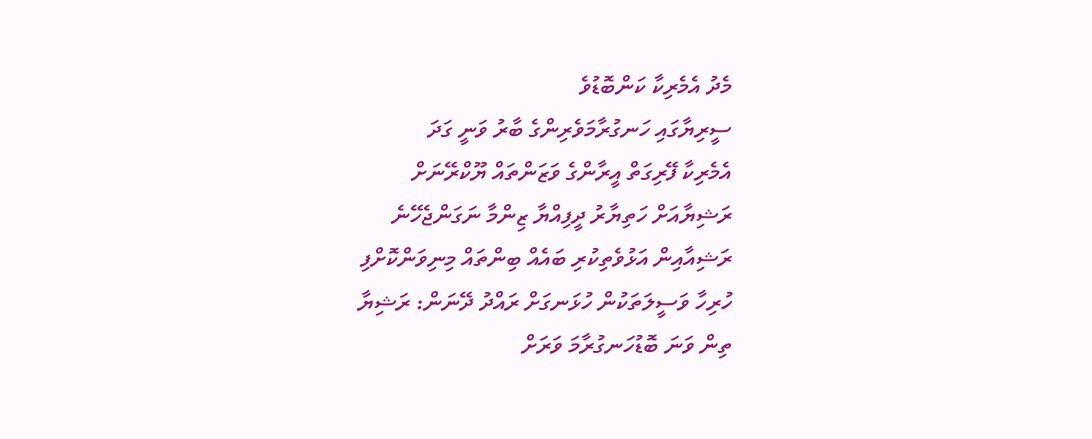މެދު އެމެރިކާ ކަންބޮޑުވެ
ސީރިޔާގައި ހަނގުރާމަވެރިންގެ ބާރު ވަނީ ގަދަ
އެމެރިކާ ފޭރިގަތް އީރާންގެ ވަޒަންތައް ޔޫކްރޭނަށް
ރަޝިޔާއަށް ހަތިޔާރު ދީފިއްޔާ ޒިންމާ ނަގަންޖެހޭނެ
ރަޝިއާއިން އަޅުވެތިކުރި ބައެއް ބިންތައް މިނިވަންކޮށްފި
ހުރިހާ ވަސީލަތަކުން ހުޅަނގަށް ރައްދު ދޭނަން: ރަޝިޔާ
ތިން ވަނަ ބޮޑުހަނގުރާމަ ވަރަށް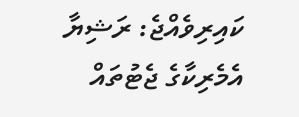ކައިރިވެއްޖެ: ރަޝިޔާ
އެމެރިކާގެ ޖެޓުތައް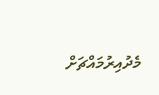މެދުއިރުމައްޗަށް